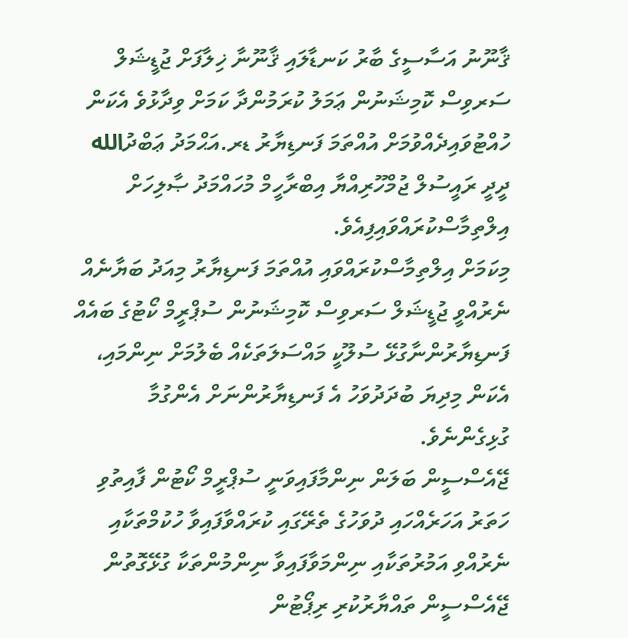ޤާނޫނު އަސާސީގެ ބާރު ކަނޑާލައި ޤާނޫނާ ޚިލާފަށް ޖުޑީޝަލް ސަރވިސް ކޮމިޝަނުން ޢަމަލު ކުރަމުންދާ ކަމަށް ވިދާޅުވެ އެކަން ހުއްޓުވައިދެއްވުމަށް އުއްތަމަ ފަނޑިޔާރު ޑރ.އަޙްމަދު ޢަބްދުالله ދީދީ ރައީސުލް ޖުމްހޫރިއްޔާ އިބްރާހީމް މުހައްމަދު ޞާލިހަށް އިލްތިމާސްކުރައްވައިފިއެވެ.
މިކަމަށް އިލްތިމާސްކުރައްވައި އުއްތަމަ ފަނޑިޔާރު މިއަދު ބަޔާނެއް ނެރުއްވީ ޖުޑީޝަލް ސަރވިސް ކޮމިޝަނުން ސުޕްރީމް ކޯޓުގެ ބައެއް ފަނޑިޔާރުންނާގުޅޭ ސުލޫކީ މައްސަލަތަކެއް ބެލުމަށް ނިންމައި، އެކަން މިދިޔަ ބުދަދުވަހު އެ ފަނޑިޔާރުންނަށް އެންގުމާ ގުޅިގެންނެވެ.
ޖޭއެސްސީން ބަލަން ނިންމާފައިވަނީ ސުޕްރީމް ކޯޓުން ފާއިތުވި ހަތަރު އަހަރެއްހައި ދުވަހުގެ ތެރޭގައި ކުރައްވާފައިވާ ހުކުމްތަކާއި ނެރުއްވި އަމުރުތަކާއި ނިންމަވާފައިވާ ނިންމުންތަކާ ގުޅޭގޮތުން ޖޭއެސްސީން ތައްޔާރުކުރި ރިޕޯޓުން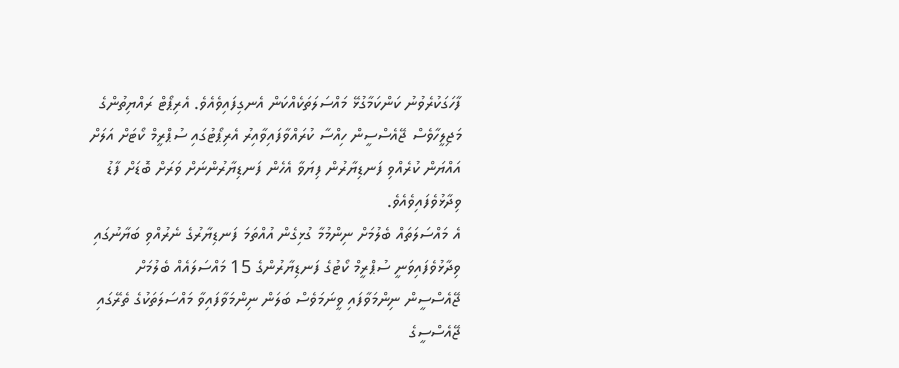ފާހަގަކުރެވުނު ކަންކަމާގުޅޭ މައްސަލަތަކެއްކަން އެނގިފައިވެއެވެ. އެރިޕޯޓް ރައްޔިތުންގެ މަޖިލީހާވެސް ޖޭއެސްސީން ހިއްސާ ކުރައްވާފައިވާއިރު އެރިޕޯޓުގައި ސުޕްރީމް ކޯޓަށް އަލަށް އައްޔަން ކުރެއްވި ފަނޑިޔާރުން ފިޔަވާ އެހެން ފަނޑިޔާރުންނަށް ވަރަށް ބޮޑަށް ފާޑު ވިދާޅުވެފައިވެއެވެ.
އެ މައްސަލަތައް ބެލުމަށް ނިންމުމާ ގުޅިގެން އުއްތަމަ ފަނޑިޔާރުގެ ނެރުއްވި ބަޔާނުގައި ވިދާޅުވެފައިވަނީ ސުޕްރީމް ކޯޓުގެ ފަނޑިޔާރުންގެ 15 މައްސަލައެއް ބެލުމަށް ޖޭއެސްސީން ނިންމަވާފައި ވީނަމަވެސް ބަލަން ނިންމަވާފައިވާ މައްސަލަތަކުގެ ތެރޭގައި ޖޭއެސްސީގެ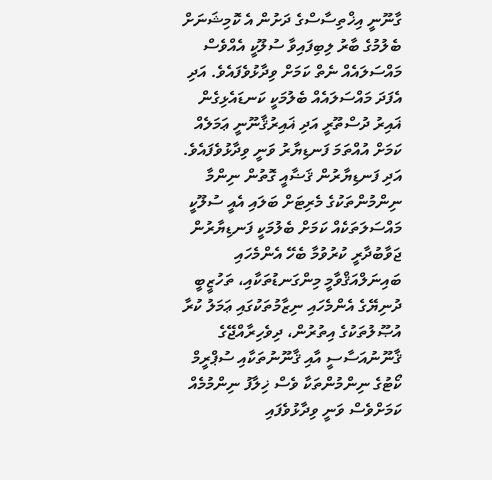ގާނޫނީ އިޚްތިސާސްގެ ދަށުން އެ ކޮމިޝަނަށް ބެލުމުގެ ބާރު ލިބިފައިވާ ސުލޫކީ އެއްވެސް މައްސަލައެއް ނެތް ކަމަށް ވިދާޅުވެފައެވެ. އަދި އެފަދަ މައްސަލައެއް ބެލުމަކީ ކަނޑައެޅިގެން ޣައިރު ދުސްތޫރީ އަދި ޣައިރުޤާނޫނީ ޢަމަލެއް ކަމަށް އުއްތަމަ ފަނޑިޔާރު ވަނީ ވިދާޅުވެފައެވެ.
އަދި ފަނޑިޔާރުން ޤަޟާއީ ގޮތުން ނިންމާ ނިންމުންތަކުގެ މެރިޓަށް ބަލައި އެއީ ސުލޫކީ މައްސަލަތަކެއް ކަމަށް ބެލުމަކީ ފަނޑިޔާރުން ޖަވާބުދާރީ ކުރުވުމާ ބެހޭ އެންމެހައި ބައިނަލްއަޤްވާމީ މިންގަނޑުތަކާއި، ތަހުޒީބީ ދުނިޔޭގެ އެންމެހައި ނިޒާމުތަކުގައި ޢަމަލު ކުރާ އުޞޫލުތަކުގެ އިތުރުން، ދިވެހިރާއްޖޭގެ ޤާނޫނުއަސާސީ އާއި ޤާނޫނުތަކާއި ސުޕްރީމް ކޯޓުގެ ނިންމުންތަކާ ވެސް ޚިލާފު ނިންމުމެއް ކަމަށްވެސް ވަނީ ވިދާޅުވެފައި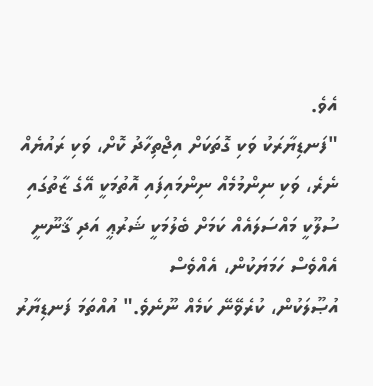އެވެ.
"ފަނޑިޔާރަކު ވަކި ގޮތަކަށް އިޖްތިހާދު ކޮށް، ވަކި ރައުޔެއް ނެރެ، ވަކި ނިންމުމެއް ނިންމައިފައި އޮތުމަކީ އޭގެ ޒާތުގައި ސުލޫކީ މައްސަލައެއް ކަމަށް ބެލުމަކީ ޝަރުޢީ އަދި ޤާނޫނީ އެއްވެސް ހަމަޔަކުން، އެއްވެސް
އުޞޫލަކުން، ކުރެވޭނޭ ކަމެއް ނޫނެވެ." އުއްތަމަ ފަނޑިޔާރު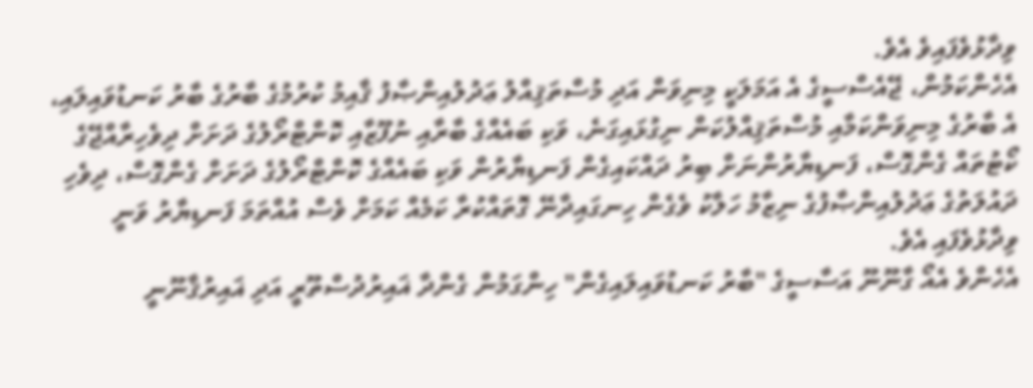ވިދާޅުވެފައިވެ އެވެ.
އެހެންކަމުން، ޖޭއެސްސީގެ އެ އަމަލަކީ މިނިވަން އަދި މުސްތަޤިއްލު ޢަދުލުއިންޞާފު ޤާއިމު ކުރުމުގެ ބާރުގެ ބާރު ކަނޑުވައިލައި، އެ ބާރުގެ މިނިވަންކަމާއި މުސްތަޤިއްލުކަން ނިގުޅައިގަނެ، ވަކި ބައެއްގެ ބާރާއި ނުފޫޒާއި ކޮންޓްރޯލުގެ ދަށަށް ދިވެހިރާއްޖޭގެ ކޯޓުތައް ގެންގޮސް، ފަނޑިޔާރުންނަށް ބިރު ދައްކައިގެން ފަނޑިޔާރުން ވަކި ބައެއްގެ ކޮންޓްރޯލުގެ ދަށަށް ގެންގޮސް، ދިވެހި ދައުލަތުގެ ޢަދުލުއިންޞާފުގެ ނިޒާމު ހަލާކު ވެގެން ހިނގައިދާނޭ ގޮތައްކުރާ ކަމެއް ކަމަށް ވެސް އުއްތަމަ ފަނޑިޔާރު ވަނީ ވިދާޅުވެފައި އެވެ.
އެހެންވެ އެއޯ ގާނޫނޫ އަސާސީގެ "ބާރު ކަނޑުވައިލައިގެން" ހިންގަމުން ގެންދާ ޣައިރުދުސްތޫރީ އަދި ޣައިރުޤާނޫނީ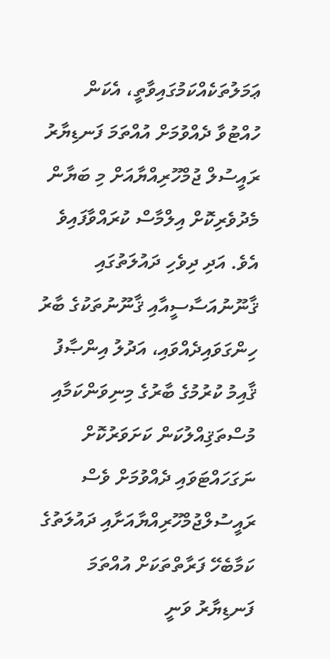ޢަމަލުތަކެއްކަމުގައިވާތީ، އެކަން ހުއްޓުވާ ދެއްވުމަށް އުއްތަމަ ފަނޑިޔާރު ރައީސުލް ޖުމްހޫރިއްޔާއަށް މި ބަޔާން މެދުވެރިކޮށް އިލްމާސް ކުރައްވާފައިވެ އެވެ. އަދި ދިވެހި ދައުލަތުގައި ޤާނޫނުއަސާސީއާއި ޤާނޫނުތަކުގެ ބާރު ހިންގަވައިދެއްވައި، އަދުލު އިންޞާފު ޤާއިމު ކުރުމުގެ ބާރުގެ މިނިވަންކަމާއި މުސްތަޤިއްލުކަން ކަށަވަރުކޮށް ނަގަހައްޓަވައި ދެއްވުމަށް ވެސް ރައީސުލްޖުމްހޫރިއްޔާއަށާއި ދައުލަތުގެ ކަމާބެހޭ ފަރާތްތަކަށް އުއްތަމަ ފަނޑިޔާރު ވަނީ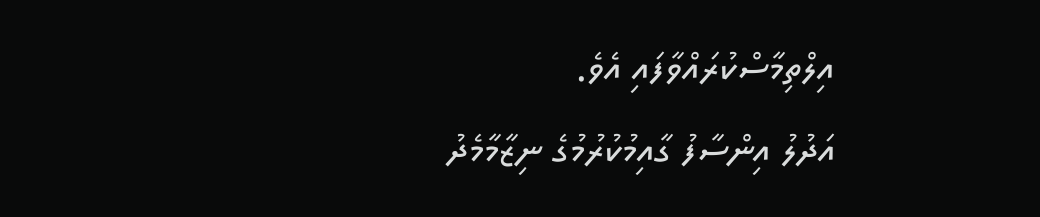އިލްތިމާސްކުރައްވާފައި އެވެ.
އަދުލު އިންސާފު ގާއިމުކުރުމުގެ ނިޒާމާމެދު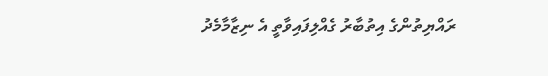ރައްޔިތުންގެ އިތުބާރު ގެއްލިފައިވާތީ އެ ނިޒާމާމެދު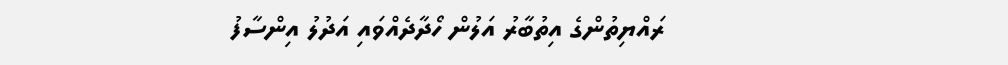ރައްޔިތުންގެ އިތުބާރު އަލުން ހޯދާދެއްވައި އަދުލު އިންސާފު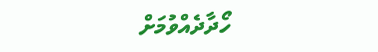ހޯދާދެއްވުމަށް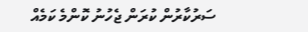ސަރުކާރުން ކުރަން ޖެހުނު ކޮންމެ ކަމެއް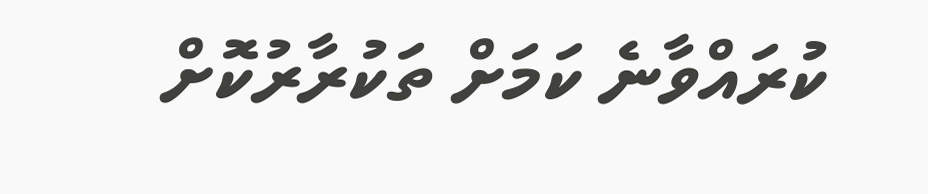ކުރައްވާނެ ކަމަށް ތަކުރާރުކޮށް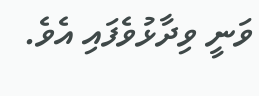ވަނީ ވިދާޅުވެފައި އެވެ.